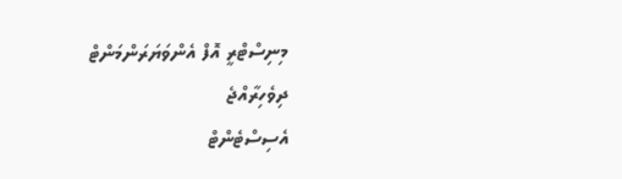މިނިސްޓްރީ އޮފް އެންވަޔަރަންމަންޓް
ދިވެހިރާއްޖެ
އެސިސްޓެންޓް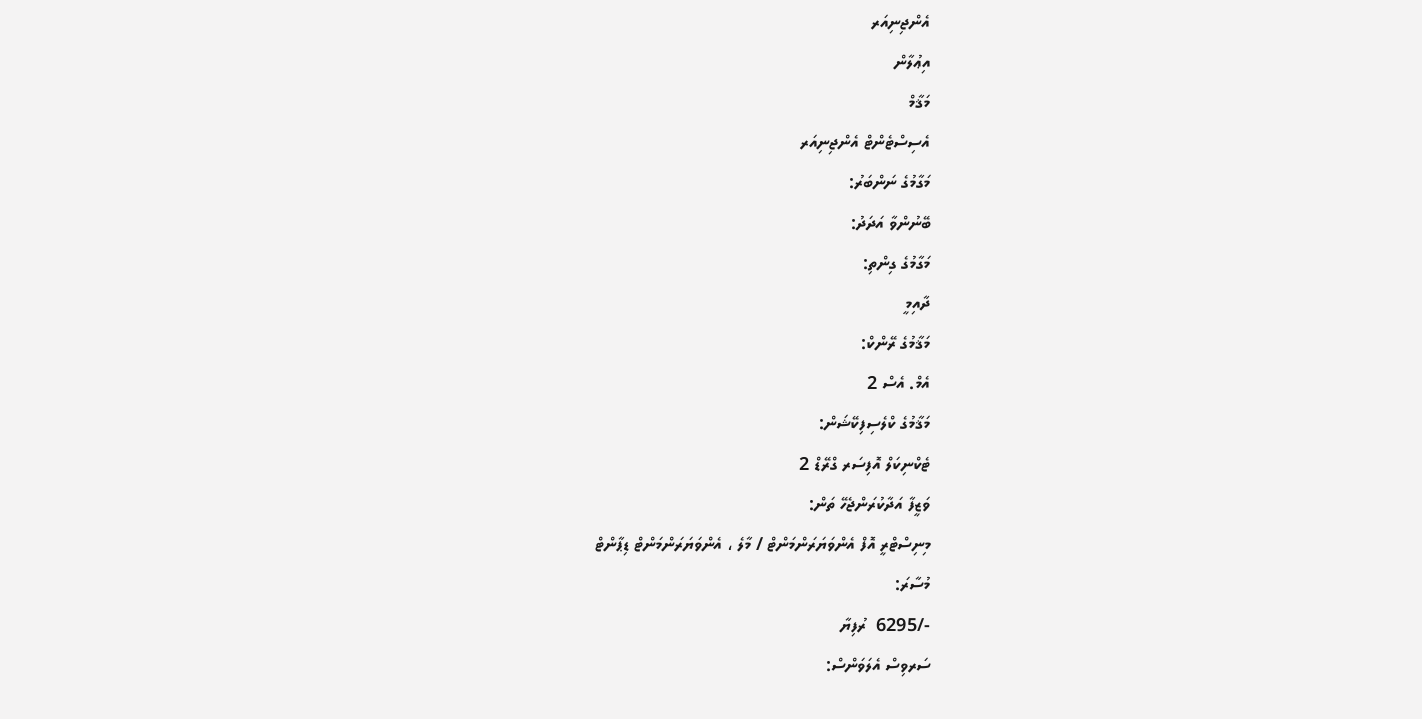އެންޖިނިއަރ
އިޢުލާން
މަޤާމް
އެސިސްޓެންޓް އެންޖިނިއަރ
މަގާމުގެ ނަންބަރު:
ބޭނުންވާ އަދަދު:
މަގާމުގެ ގިންތި:
ދާއިމީ
މަޤާމުގެ ރޭންކް:
އެމް. އެސް 2
މަޤާމުގެ ކްލެސިފިކޭޝަން:
ޓެކްނިކަލް އޮފިސަރ ގްރޭޑް 2
ވަޒީފާ އަދާކުރަންޖެހޭ ތަން:
މިނިސްޓްރީ އޮފް އެންވަޔަރަންމަންޓް / މާލެ ، އެންވަޔަރަންމަންޓް ޑިޕާންޓް
މުސާރަ:
-/6295  ރުފިޔާ
ސަރވިސް އެލަވަންސް: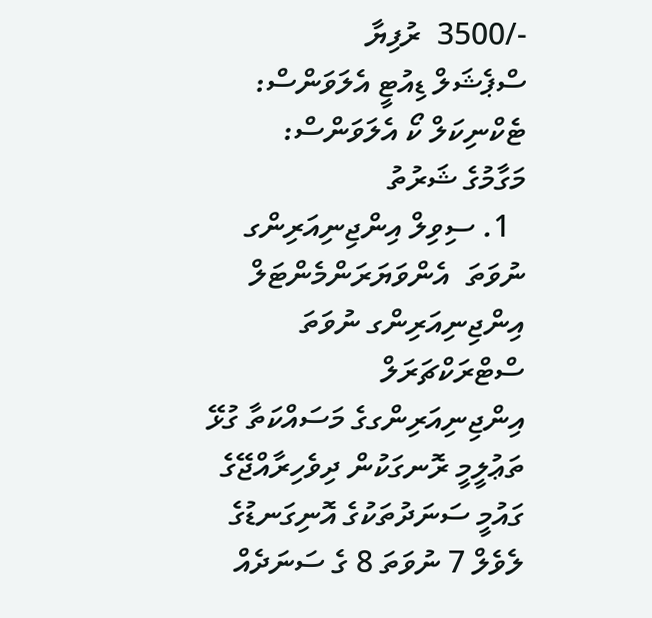-/3500  ރުފިޔާ
ސްޕެޝަލް ޑިއުޓީ އެލަވަންސް:
ޓެކްނިކަލް ކޯ އެލަވަންސް:
މަގާމުގެ ޝަރުތު
  1. ސިވިލް އިންޖިނިއަރިންގ ނުވަތަ  އެންވަޔަރަންމެންޓަލް އިންޖިނިއަރިންގ ނުވަތަ  ސްޓްރަކްޗަރަލް އިންޖިނިއަރިންގގެ މަސައްކަތާ ގުޅޭ  ތަޢުލީމީ ރޮނގަކުން ދިވެހިރާއްޖޭގެ ގައުމީ ސަނަދުތަކުގެ އޮނިގަނޑުގެ ލެވެލް 7 ނުވަތަ 8 ގެ ސަނަދެއް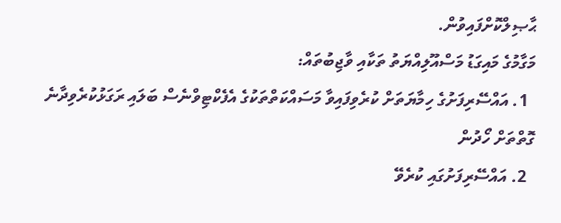ޙާޞިލްކޮށްފައިވުން.
މަގާމުގެ މައިގަޑު މަސްއޫލިއްޔަތު ތަކާއި ވާޖިބުތައް:
  1. އައްސޭރިފަށުގެ ހިމާޔަތަށް ކުރެވިފައިވާ މަސައްކަތްތަކުގެ އެފެކްޓިވްނެސް ބަލައި ރަގަޅުކުރެވިދާނެ ގޮތްތަށް ހޯދުން
  2. އައްސޭރިފަށުގައި ކުރެވޭ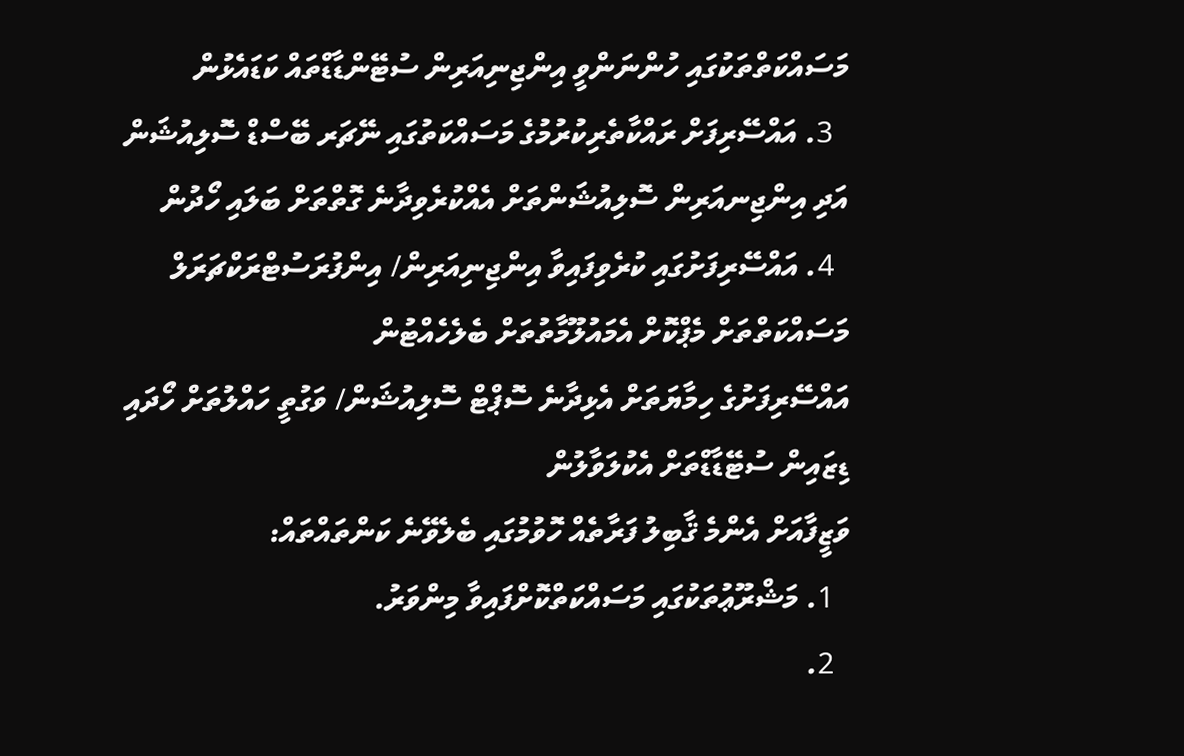މަސައްކަތްތަކުގައި ހުންނަންވީ އިންޖިނިއަރިން ސުޓޭންޑާޑްތައް ކަޑައެޅުން
  3. އައްސޭރިފަށް ރައްކާތެރިކުރުމުގެ މަސައްކަތުގައި ނޭޗަރ ބޭސްޑް ސޮލިއުޝަން އަދި އިންޖިނއަރިން ސޮލިއުޝަންތަށް އެއްކުރެވިދާނެ ގޮތްތަށް ބަލައި ހޯދުން
  4. އައްސޭރިފަށުގައި ކުރެވިފައިވާ އިންޖިނިއަރިން/ އިންފުރަސުޓްރަކްޗަރަލް މަސައްކަތްތަށް މެޕްކޮށް އެމައުލޫމާތުތަށް ބެލެހެއްޓުން
އައްސޭރިފަށުގެ ހިމާޔަތަށް އެޅިދާނެ ސޮޕްޓް ސޮލިއުޝަން/ ވަގުތީ ހައްލުތަށް ހޯދައި ޑިޒައިން ސުޓޭޑާޑްތަށް އެކުލަވާލުން
ވަޒީފާއަށް އެންމެ ޤާބިލު ފަރާތެއް ހޮވުމުގައި ބެލެވޭނެ ކަންތައްތައް:
  1. މަޝްރޫޢުތަކުގައި މަސައްކަތްކޮށްފައިވާ މިންވަރު.
  2.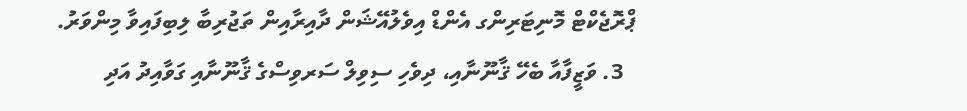ޕްރޮޖެކްޓް މޮނިޓަރިންގ އެންޑް އިވެލުއޭޝަން ދާއިރާއިން ތަޖުރިބާ ލިބިފައިވާ މިންވަރު.
  3. ވަޒީފާއާ ބެހޭ ޤާނޫނާއި، ދިވެހި ސިވިލް ސަރވިސްގެ ޤާނޫނާއި ގަވާއިދު އަދި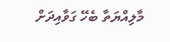މާލިއްޔަތާ ބެހޭ ގަވާއިދަށް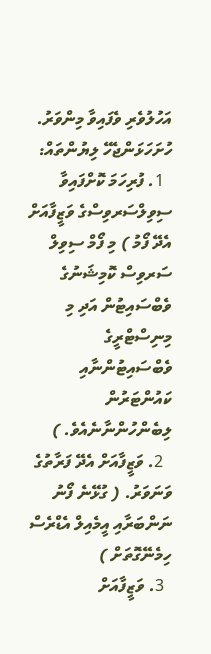އަހުލުވެރި ވެފައިވާ މިންވަރު.
ހުށަހަޅަންޖެހޭ ލިޔުންތައް:
  1. ފުރިހަމަ ކޮށްފައިވާ ސިވިލްސަރވިސްގެ ވަޒީފާއަށް އެދޭ ފޯމު ) މި ފޯމް ސިވިލް ސަރވިސް ކޮމިޝަނުގެ ވެބްސައިޓުން އަދި މި މިނިސްޓްރީގެ ވެބްސައިޓުންނާއި ކައުންޓަރުން ލިބެންހުންނާނެއެވެ. )
  2. ވަޒީފާއަށް އެދޭ ފަރާތުގެ ވަނަވަރު. ( ގުޅޭނެ ފޯނު ނަންބަރާއި އީމެއިލް އެޑްރެސް ހިމެނޭގޮތަށް )
  3. ވަޒީފާއަށް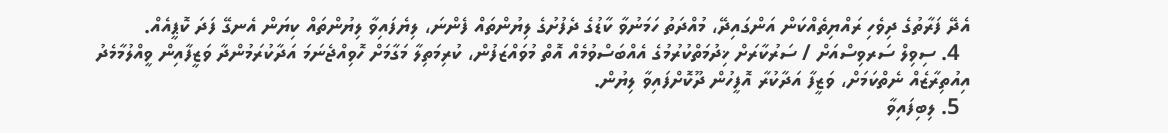އެދޭ ފަރާތުގެ ދިވެހި ރައްޔިތެއްކަން އަންގައިދޭ، މުއްދަތު ހަމަނުވާ ކާޑުގެ ދެފުށުގެ ލިޔުންތައް ފެންނަ، ލިޔެފައިވާ ލިޔުންތައް ކިޔަން އެނގޭ ފަދަ ކޮޕީއެއް.
  4. ސިވިލް ސަރވިސްއަށް / ސަރުކާރަށް ޚިދުމަތްކުރުމުގެ އެއްބަސްވުމެއް އޮތް މުވައްޒަފުން، ކުރިމަތިލާ މަގާމަށް ހޮވިއްޖެނަމަ އަދާކުރަމުންދާ ވަޒީފާއިން ވީއްލުމާމެދު އިއުތިރާޒެއް ނެތްކަމަށް، ވަޒީފާ އަދާކުރާ އޮފީހުން ދޫކޮށްފައިވާ ލިޔުން.
  5. ލިބިފައިވާ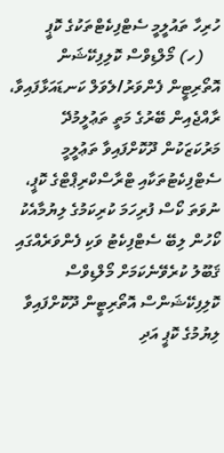ހުރިހާ ތައުލީމީ ސެޓްފިކެޓްތަކުގެ ކޮޕީ
    (ހ) މޯލްޑިވްސް ކޮލިފިކޭޝަން އޮތޯރިޓީން ފެންވަރު/ލެވަލް ކަނޑައަޅާފައިވާ، ރާއްޖެއިން ބޭރުގެ މަތީ ތަޢުލީމުދޭ މަރުކަޒަކުން ދޫކޮށްފައިވާ ތަޢުލީމީ ސެޓްފިކެޓުތަކާއި ޓްރާސްކްރިޕްޓްގެ ކޮޕީ، ނުވަތަ ކޯސް ފުރިހަމަ ކުރިކަމުގެ ލިޔުމާއެކު ކޯހުން ލިބޭ ސެޓްފިކެޓު ވަކި ފެންވަރެއްގައި ޤަބޫލު ކުރެވޭނެކަމަށް މޯލްޑިވްސް ކޮލިފިކޭޝަންސް އޮތޯރިޓީން ދޫކޮށްފައިވާ ލިޔުމުގެ ކޮޕީ އަދި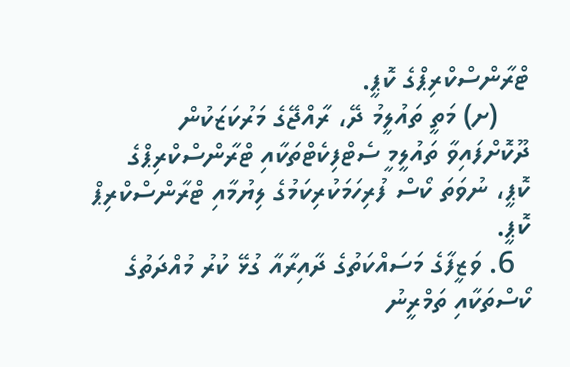ޓްރާންސްކްރިޕްގެ ކޮޕީ.
    (ށ) މަތީ ތައުލީމު ދޭ، ރާއްޖޭގެ މަރުކަޒަކުން ދޫކޮށްފައިވާ ތައުލީމީ ސެޓްފިކެޓްތަކާއި ޓްރާންސްކްރިޕްގެ ކޮޕީ، ނުވަތަ ކޯސް ފުރިހަމަކުރިކަމުގެ ލިޔުމާއި ޓްރާންސްކްރިޕް ކޮޕީ.
  6. ވަޒީފާގެ މަސައްކަތުގެ ދާއިރާއާ ގުޅޭ ކުރު މުއްދަތުގެ ކޯސްތަކާއި ތަމްރީނު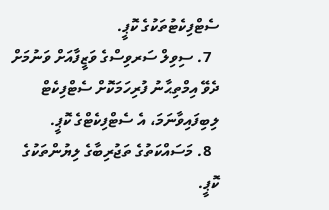ސެޓްފިކެޓުތަކުގެ ކޮޕީ.
  7. ސިވިލް ސަރވިސްގެ ވަޒީފާއަށް ވަނުމަށް ދެވޭ އިމްތިޙާނު ފުރިހަމަކޮށް ސެޓްފިކެޓް ލިބިފައިވާނަމަ، އެ ސެޓްފިކެޓްގެ ކޮޕީ.
  8. މަސައްކަތުގެ ތަޖުރިބާގެ ލިޔުންތަކުގެ ކޮޕީ.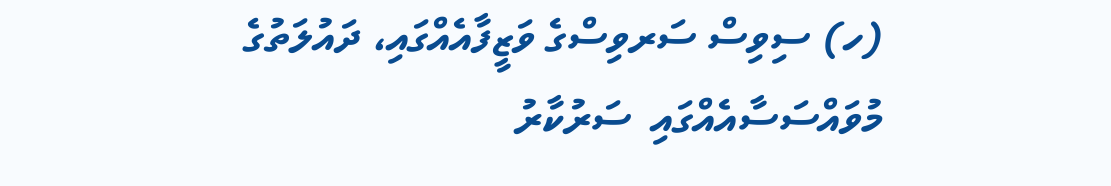(ހ) ސިވިސް ސަރވިސްގެ ވަޒީފާއެއްގައި، ދައުލަތުގެ މުވައްސަސާއެއްގައި  ސަރުކާރު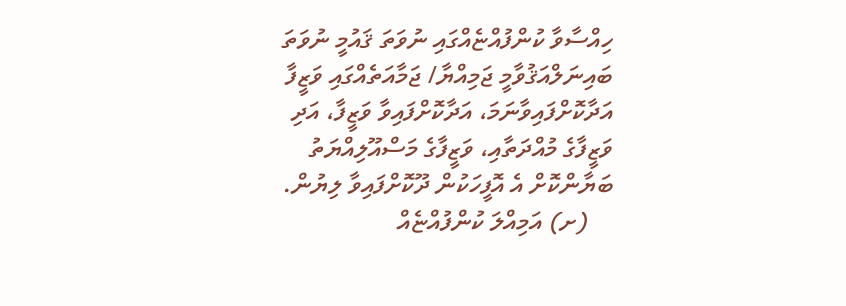ހިއްސާވާ ކުންފުއްޏެއްގައި ނުވަތަ ޤައުމީ ނުވަތަ ބައިނަލްއަޤުވާމީ ޖަމިއްޔާ/ ޖަމާއަތެއްގައި ވަޒީފާ އަދާކޮށްފައިވާނަމަ، އަދާކޮށްފައިވާ ވަޒީފާ، އަދި ވަޒީފާގެ މުއްދަތާއި، ވަޒީފާގެ މަސްއޫލިއްޔަތު ބަޔާންކޮށް އެ އޮފީހަކުން ދޫކޮށްފައިވާ ލިޔުން.
    (ށ) އަމިއްލަ ކުންފުއްޏެއް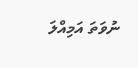ނުވަތަ އަމިއްލަ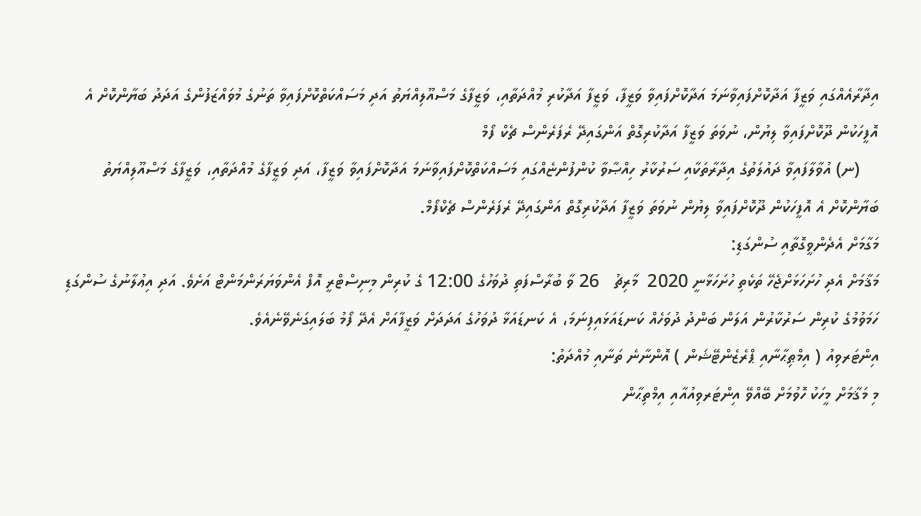އިދާރާއެއްގައި ވަޒީފާ އަދާކޮށްފައިވާނަމަ އަދާކޮށްފައިވާ ވަޒީފާ، ވަޒީފާ އަދާކުރި މުއްދަތާއި، ވަޒީފާގެ މަސްއޫލިއްޔަތު އަދި މަސައްކަތްކޮށްފައިވާ ތަނުގެ މުވައްޒަފުންގެ އަދަދު ބަޔާންކޮށް އެ އޮފީހަކުން ދޫކޮށްފައިވާ ލިޔުން، ނުވަތަ ވަޒީފާ އަދާކުރިގޮތް އަންގައިދޭ ރެފަރެންސް ޗެކް ފޯމް
    (ނ) އުވާލާފައިވާ ދައުލަތުގެ އިދާރާތަކާއި ސަރުކާރު ހިއްޞާވާ ކުންފުންޏެއްގައި މަސައްކަތްކޮށްފައިވާނަމަ އަދާކޮށްފައިވާ ވަޒީފާ، އަދި ވަޒީފާގެ މުއްދަތާއި، ވަޒީފާގެ މަސްއޫލިއްޔަތު ބަޔާންކޮށް އެ އޮފީހަކުން ދޫކޮށްފައިވާ ލިޔުން ނުވަތަ ވަޒީފާ އަދާކުރިގޮތް އަންގައިދޭ ރެފަރެންސް ޗެކްފޯމް.
މަގާމަށް އެދެންވީގޮތާއި ސުންގަޑި:
މަޤާމަށް އެދި ހުށަހަޅަށްޖެހޭ ތަކެތި ހުށަހަޅާނީ 2020  މާރިޗު   26 ވާ ބުރާސްފަތި ދުވަހުގެ 12:00 ގެ ކުރިން މިނިސްޓްރީ އޮފް އެންވަޔަރަންމަންޓް އަށެވެ. އަދި އިޢުލާނުގެ ސުންގަޑި ހަމަވުމުގެ ކުރިން ސަރުކާރުން އަލަން ބަންދު ދުވަހެއް ކަނޑައަޅައިފިނަމަ، އެ ކަނޑައަޅާ ދުވަހުގެ އަދަދަށް ވަޒީފާއަށް އެދޭ ފޯމު ބަލައިގަނެވޭނެއެވެ.
އިންޓަރވިއު ( އިމްޠިޙާނާއި ޕްރެޒެންޓޭޝަން ) އޮންނާނެ ތަނާއި މުއްދަތު:
މި މަޤާމަށް މީހަކު ހޮވުމަށް ބޭއްވޭ އިންޓަރވިއުއާއި އިމްތިޙާން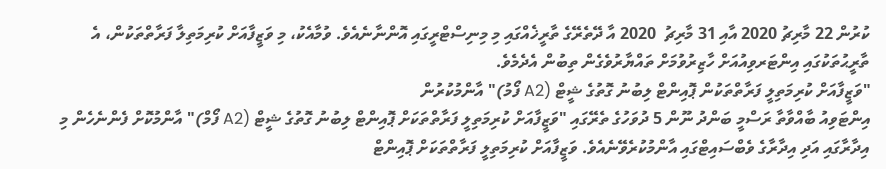ކުރުން 22 މާރިޗު 2020 އާއި 31 މާރިޗު  2020 އާ ދޭތެރޭގެ ތާރީޚެއްގައި މި މިނިސްޓްރީގައި އޮންނާނެއެވެ. ވުމާއެކު، މި ވަޒީފާއަށް ކުރިމަތިލާ ފަރާތްތަކުން، އެ ތާރީޙުތަކުގައި އިންޓަރވިއުއަށް ހާޒިރުވުމަށް ތައްޔާރުވެގެން ތިބުން އެދެމެވެ.
"ވަޒީފާއަށް ކުރިމަތިލީ ފަރާތްތަކުން ޕޮއިންޓް ލިބުނު ގޮތުގެ ޝީޓް (A2 ފޯމު)" އާންމުކުރުން
އިންޓަވިއު ބާއްވާތާ ރަސްމީ ބަންދު ނޫން 5 ދުވަހުގެ ތެރޭގައި "ވަޒީފާއަށް ކުރިމަތިލީ ފަރާތްތަކަށް ޕޮއިންޓް ލިބުނު ގޮތުގެ ޝީޓް (A2 ފޯމް)" އާންމުކޮށް ފެންނެހެން މި އިދާރާގައި އަދި އިދާރާގެ ވެބްސައިޓްގައި އާންމުކުރެވޭނެއެވެ. ވަޒީފާއަށް ކުރިމަތިލީ ފަރާތްތަކަށް ޕޮއިންޓް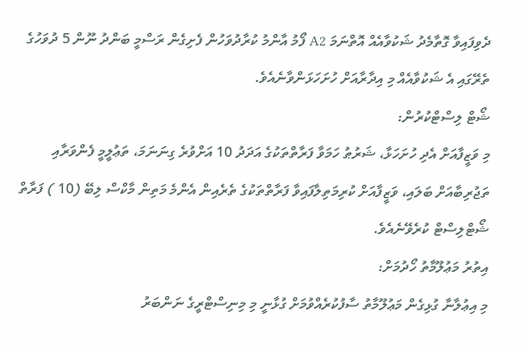ދެވިފައިވާ ގޮތާމެދު ޝަކުވާއެއް އޮތްނަމަ A2 ފޯމު އާންމު ކުރާދުވަހުން ފެށިގެން ރަސްމީ ބަންދު ނޫން 5 ދުވަހުގެ ތެރޭގައި އެ ޝަކުވާއެއް މި އިދާރާއަށް ހުށަހަޅަންވާނެއެވެ.
ޝޯޓް ލިސްޓްކުރުން:
މި ވަޒީފާއަށް އެދި ހުށަހަޅާ، ޝަރުޠު ހަމަވާ ފަރާތްތަކުގެ އަދަދު 10 އަށްވުރެ ގިނަނަމަ، ތަޢުލީމީ ފެންވަރާއި ތަޖުރިބާއަށް ބަލައި، ވަޒީފާއަށް ކުރިމަތިލާފައިވާ ފަރާތްތަކުގެ ތެރެއިން އެންމެ މަތިން މާކްސް ލިބޭ (10 ) ފަރާތް ޝޯޓްލިސްޓް ކުރެވޭނެއެވެ.
އިތުރު މަޢުލޫމާތު ހޯދުމަށް:
މި އިޢުލާނާ ގުޅިގެން މަޢުލޫމާތު ސާފުކުރެއްވުމަށް ގުޅާނީ މި މިނިސްޓްރީގެ ނަންބަރު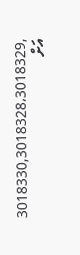,3018330,3018328،3018329 އަށް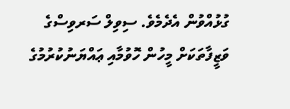ގުޅުއްވުން އެދެމެވެ. ސިވިލް ސަރވިސްގެ ވަޒީފާތަކަށް މީހުން ހޮވުމާއި ޢައްޔަނުކުރުމުގެ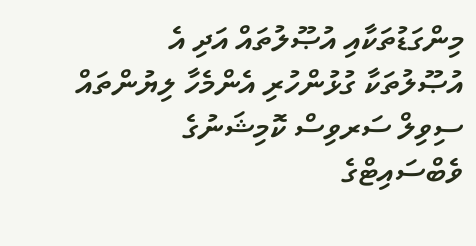މިންގަޑުތަކާއި އުޞޫލުތައް އަދި އެ އުޞޫލުތަކާ ގުޅުންހުރި އެންމެހާ ލިޔުންތައް ސިވިލް ސަރވިސް ކޮމިޝަނުގެ ވެބްސައިޓްގެ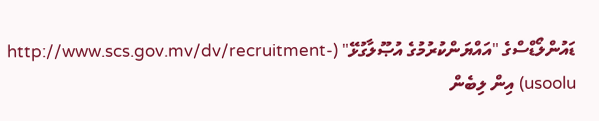ޑައުންލޯޑްސްގެ "އައްޔަންކުރުމުގެ އުޞޫލާގުޅޭ" (http://www.scs.gov.mv/dv/recruitment-usoolu) އިން ލިބެން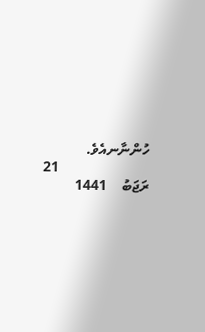ހުންނާނއެވެ.
                         21 ރަޖަބު    1441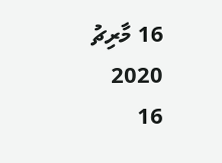16 މާރިޗު    2020
16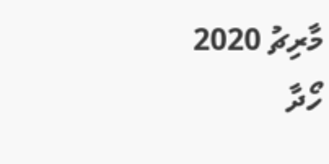މާރިޗު 2020
ހޯދާ